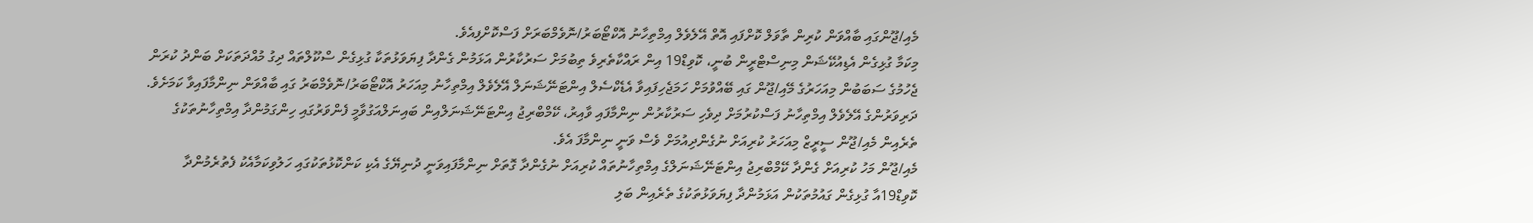މެއި/ޖޫންގައި ބާއްވަން ކުރިން ތާވަލް ކޮށްފައި އޮތް އޭލެވެލް އިމްތިހާނު އޮކްޓޯބަރު/ނޮވެމްބަރަށް ފަސްކޮށްފިއެވެ.
މިކަމާ ގުޅިގެން އެޑިއުކޭޝަން މިނިސްޓްރީން ބުނީ، ކޮވިޑް19 އިން ރައްކާތެރިވެ ތިބުމަށް ސަރުކާރުން އަޅަމުން ގެންދާ ފިޔަވަޅުތަކާ ގުޅިގެން ސްކޫލްތައް ދިގު މުއްދަތަކަށް ބަންދު ކުރަން ޖެހުމުގެ ސަބަބުން މިއަހަރުގެ މޭއި/ޖޫން ގައި ބޭއްވުމަށް ހަމަޖެހިފައިވާ އެޑެކްސެލް އިންޓަނޭޝަނަލް އޭލެވެލް އިމްތިހާނު މިއަހަރު އޮކްޓޯބަރު/ނޮވެމްބަރު ގައި ބާއްވަން ނިންމާފައިވާ ކަމަށެވެ.
ދަރިވަރުންގެ އޭލެވެލް އިމްތިހާނު ފަސްކުރުމަށް ދިވެހި ސަރުކާރުން ނިންމާފައި ވާއިރު، ކޭމްބްރިޖު އިންޓަނޭޝަނަލްއިން ބައިނަލްއަގުވާމީ ފެންވަރުގައި ހިންގަމުންދާ އިމްތިހާނުތަކުގެ ތެރެއިން މެއި/ޖޫން ސީރީޒް މިއަހަރު ކުރިއަށް ނުގެންދިއުމަށް ވެސް ވަނީ ނިންމާފަ އެވެ.
މެއި/ޖޫން މަހު ކުރިއަށް ގެންދާ ކޭމްބްރިޖު އިންޓަނޭޝަނަލްގެ އިމްތިހާނުތައް ކުރިއަށް ނުގެންދާ ގޮތަށް ނިންމާފައިވަނީ ދުނިޔޭގެ އެކި ކަންކޮޅުތަކުގައި ހަލުވިކަމާއެކު ފެތުރެމުންދާ ކޮވިޑް19އާ ގުޅިގެން ގައުމުތަކުން އަޅަމުންދާ ފިޔަވަޅުތަކުގެ ތެރެއިން ބަލި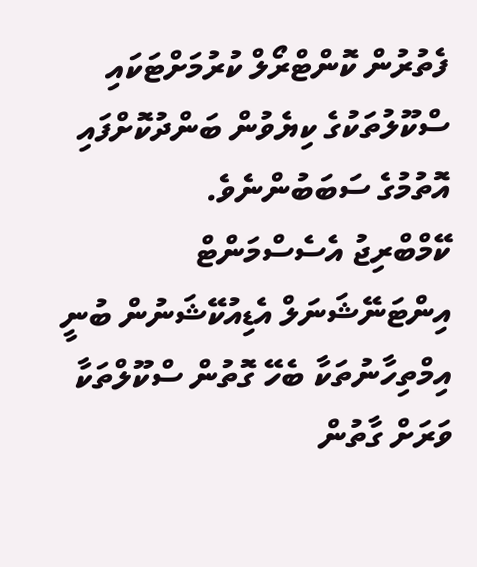ފެތުރުން ކޮންޓްރޯލް ކުރުމަށްޓަކައި ސްކޫލުތަކުގެ ކިޔެވުން ބަންދުކޮށްފައި އޮތުމުގެ ސަބަބުންނެވެ.
ކޭމްބްރިޖު އެސެސްމަންޓް އިންޓަނޭޝަނަލް އެޑިއުކޭޝަނުން ބުނީ އިމްތިހާނުތަކާ ބެހޭ ގޮތުން ސްކޫލްތަކާ ވަރަށް ގާތުން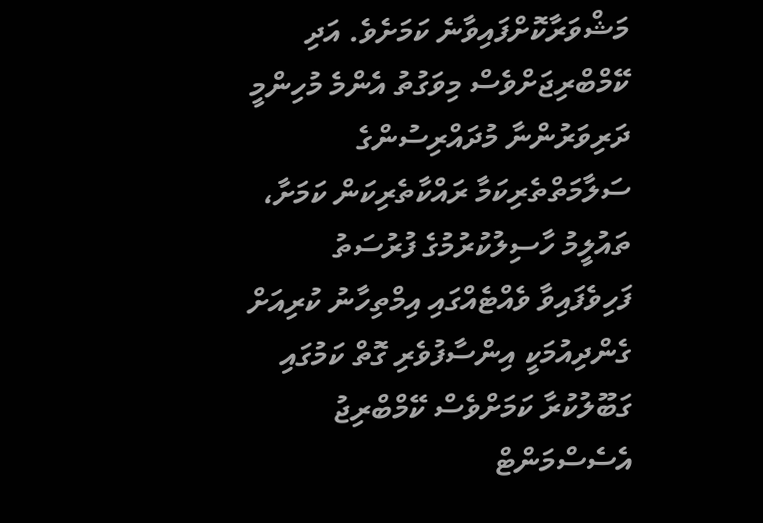މަޝްވަރާކޮށްފައިވާނެ ކަމަށެވެ. އަދި ކޭމްބްރިޖަށްވެސް މިވަގުތު އެންމެ މުހިންމީ ދަރިވަރުންނާ މުދައްރިސުންގެ ސަލާމަތްތެރިކަމާ ރައްކާތެރިކަން ކަމަށާ، ތައުލީމު ހާސިލުކުރުމުގެ ފުރުސަތު ފަހިވެފައިވާ ވެއްޓެއްގައި އިމްތިހާނު ކުރިއަށް ގެންދިއުމަކީ އިންސާފުވެރި ގޮތް ކަމުގައި ގަބޫލުކުރާ ކަމަށްވެސް ކޭމްބްރިޖު އެސެސްމަންޓް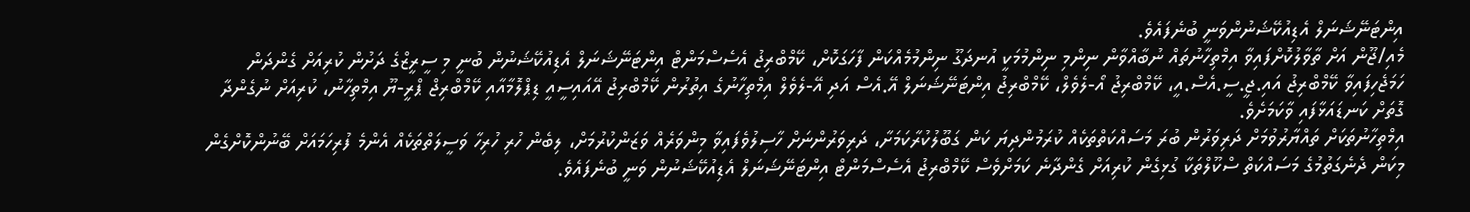އިންޓަނޭޝަނަލް އެޑިއުކޭޝަނުންވަނީ ބުނެފައެވެ.
މެއި/ޖޫން އަށް ތާވާލުކޮށްފައިވާ އިމްތިހާނުތައް ނުބާއްވާން ނިންމި ނިންމުމަކީ އުނދަގޫ ނިންމުމެއްކަން ފާހަގަކޮށް، ކޭމްބްރިޖު އެސެސްމަންޓް އިންޓަނޭޝަނަލް އެޑިއުކޭޝަނުން ބުނީ މި ސީރީޒްގެ ދަށުން ކުރިއަށް ގެންދަން ހަމަޖެހިފައިވާ ކޭމްބްރިޖު އައި.ޖީ.ސީ.އެސް.އީ، ކޭމްބްރިޖު އޯ-ލެވެލް، ކޭމްބްރިޖު އިންޓަނޭޝަނަލް އޭ.އެސް އަދި އޭ-ލެވެލް އިމްތިހާނުގެ އިތުރުން ކޭމްބްރިޖު އޭއައިސީއީ ޑިޕްލޮމާއާއި ކޭމްބްރިޖް ޕްރީ-ޔޫ އިމްތިހާނު، ކުރިއަށް ނުގެންދާ ގޮތަށް ކަނޑައަޅާފައި ވާކަމަށެވެ.
އިމްތިހާނުތަކަށް ތައްޔާރުވުމަށް ދަރިވަރުން ބުރަ މަސައްކަތްތަކެއް ކުރަމުންދިޔަ ކަން ގަބޫލުކުރާކަމަށާ، ދަރިވަރުންނަށް ހާސިލުވެފައިވާ މިންވަރެއް ވަޒަންކުރުމަށް، ލިބެން ހުރި ހުރިހާ ވަސީލަތްތަކެއް އެންމެ ފުރިހަމައަށް ބޭނުންކޮށްގެން މިކަން ދެނެގަތުމުގެ މަސައްކަތް ސްކޫލްތަކާ ގުޅިގެން ކުރިއަށް ގެންދާނެ ކަމަށްވެސް ކޭމްބްރިޖު އެސެސްމަންޓް އިންޓަނޭޝަނަލް އެޑިއުކޭޝަނުން ވަނީ ބުނެފައެވެ.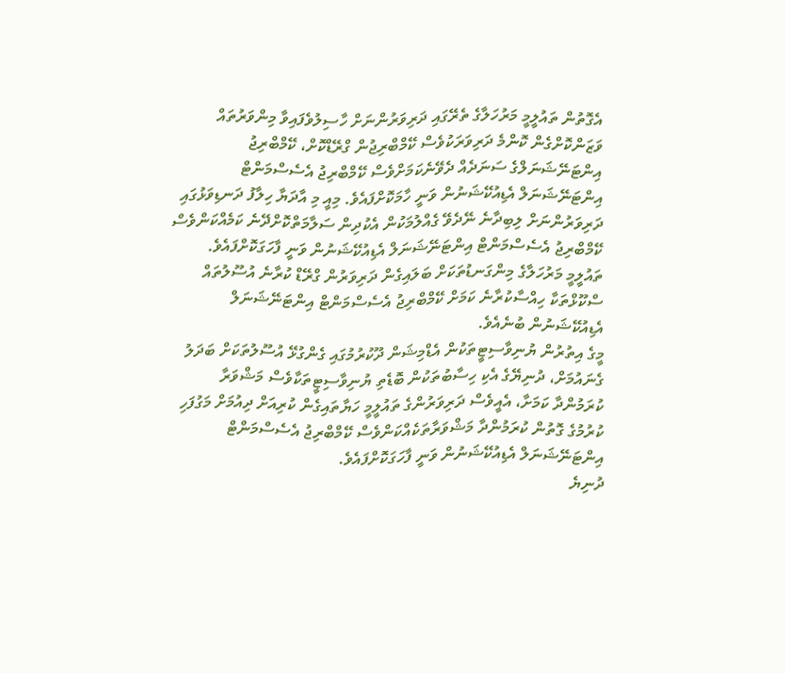އެގޮތުން ތައުލީމީ މަރުހަލާގެ ތެރޭގައި ދަރިވަރުންނަށް ހާސިލުވެފައިވާ މިންވަރުތައް ވަޒަންކޮށްގެން ކޮންމެ ދަރިވަރަކުވެސް ކޭމްބްރިޖުން ގްރޭޑްކޮށް، ކޭމްބްރިޖު އިންޓަނޭޝަނަލްގެ ސަނަދެއް ދެވޭނެކަމަށްވެސް ކޭމްބްރިޖު އެސެސްމަންޓް އިންޓަނޭޝަނަލް އެޑިއުކޭޝަނުން ވަނީ ހާމަކޮށްފައެވެ. މިއީ މި އާދަޔާ ހިލާފު ދަނޑިވަޅުގައި ދަރިވަރުންނަށް ލިބިދާނެ ނޭދެވޭ ގެއްލުމަކުން އެކުދިން ސަލާމަތްކޮށްދޭނެ ކަމެއްކަންވެސް ކޭމްބްރިޖު އެސެސްމަންޓް އިންޓަނޭޝަނަލް އެޑިއުކޭޝަނުން ވަނީ ފާހަގަކޮށްފައެވެ.
ތައުލީމީ މަރުހަލާގެ މިންގަނޑުތަކަށް ބަލައިގެން ދަރިވަރުން ގްރޭޑް ކުރާނެ އުސޫލުތައް ސްކޫޅްތަކާ ހިއްސާކުރާނެ ކަމަށް ކޭމްބްރިޖު އެސެސްމަންޓް އިންޓަނޭޝަނަލް އެޑިއުކޭޝަނުން ބުނެއެވެ.
މީގެ އިތުރުން ޔުނިވާސިޓީތަކުން އެޑްމިޝަން ދޫކުރުމުގައި ގެންގުޅޭ އުސޫލުތަކަށް ބަދަލު ގެނައުމަށް، ދުނިޔޭގެ އެކި ހިސާބުތަކުން ބޮޑެތި ޔުނިވާސިޓީތަކާވެސް މަޝްވަރާ ކުރަމުންދާ ކަމަށާ، އެއީވެސް ދަރިވަރުންގެ ތައުލީމީ ހަޔާތައިގެން ކުރިއަށް ދިއުމަށް މަގުފަހި ކުރުމުގެ ގޮތުން ކުރަމުންދާ މަޝްވަރާތަކެއްކަންވެސް ކޭމްބްރިޖު އެސެސްމަންޓް އިންޓަނޭޝަނަލް އެޑިއުކޭޝަނުން ވަނީ ފާހަގަކޮށްފައެވެ.
ދުނިޔެ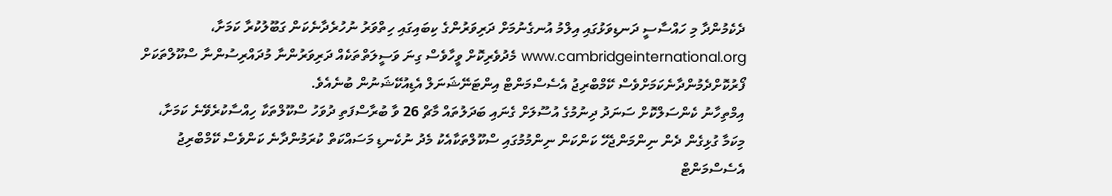ދެކެމުންދާ މި ހައްސާސީ ދަނޑިވަޅުގައި އިލްމު އުނގެނުމަށް ދަރިވަރުންގެ ކިބައިގައި ހިތްވަރު ނުހުރެދާނެކަން ގަބޫލުކުރާ ކަމަށާ، www.cambridgeinternational.org މެދުވެރިކޮށް ވީހާވެސް ގިނަ ވަސީލަތްތަކެއް ދަރިވަރުންނާ މުދައްރިސުންނާ ސްކޫލްތަކަށް ފޯރުކޮށްދެމުންދާނެކަމަށްވެސް ކޭމްބްރިޖު އެސެސްމަންޓް އިންޓަނޭޝަނަލް އެޑިއުކޭޝަނުން ބުނެއެވެ.
އިމްތިހާނު ކެންސަލްކޮށް ސަނަދު ދިނުމުގެ އުސޫލަށް ގެނައި ބަދަލުތައް މާޗް 26 ވާ ބުރާސްފަތި ދުވަހު ސްކޫލްތަކާ ހިއްސާކުރެވޭނެ ކަމަށާ، މިކަމާ ގުޅިގެން ދެން ނިންމަންޖެހޭ ކަންކަން ނިންމުމުގައި ސްކޫލްތަކާއެކު މެދު ނުކެނޑި މަސައްކަތް ކުރަމުންދާނެ ކަންވެސް ކޭމްބްރިޖު އެސެސްމަންޓް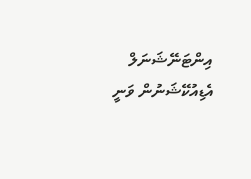އިންޓަނޭޝަނަލް އެޑިއުކޭޝަނުން ވަނީ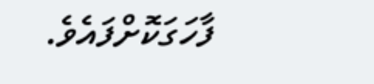ފާހަގަކޮށްފައެވެ.